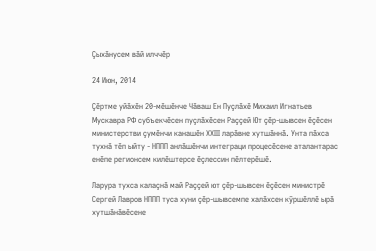Çыхăнусем вăй илччĕр

24 Июн, 2014

Çĕртме уйăхĕн 20-мĕшĕнче Чăваш Ен Пуçлăхĕ Михаил Игнатьев Мускавра РФ субъекчĕсен пуçлăхĕсен Раççей Ют çĕр-шывсен ĕçĕсен министерстви çумĕнчи канашĕн XXIII ларăвне хутшăннă. Унта пăхса тухнă тĕп ыйту - НППП анлăшĕнчи интеграци процесĕсене аталантарас енĕпе регионсем килĕштерсе ĕçлессин пĕлтерĕшĕ.

Ларура тухса калаçнă май Раççей ют çĕр-шывсен ĕçĕсен министрĕ Сергей Лавров НППП туса хуни çĕр-шывсемпе халăхсен кÿршĕллĕ ырă хутшăнăвĕсене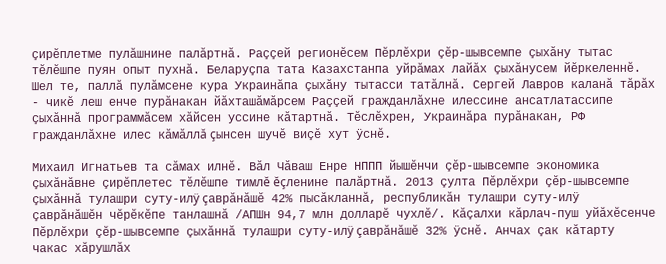çирĕплетме пулăшнине палăртнă. Раççей регионĕсем Пĕрлĕхри çĕр-шывсемпе çыхăну тытас тĕлĕшпе пуян опыт пухнă. Беларуçпа тата Казахстанпа уйрăмах лайăх çыхăнусем йĕркеленнĕ. Шел те, паллă пулăмсене кура Украинăпа çыхăну тытасси татăлнă. Сергей Лавров каланă тăрăх - чикĕ леш енче пурăнакан йăхташăмăрсем Раççей гражданлăхне илессине ансатлатассипе çыхăннă программăсем хăйсен уссине кăтартнă. Тĕслĕхрен, Украинăра пурăнакан, РФ гражданлăхне илес кăмăллă çынсен шучĕ виçĕ хут ÿснĕ.

Михаил Игнатьев та сăмах илнĕ. Вăл Чăваш Енре НППП йышĕнчи çĕр-шывсемпе экономика çыхăнăвне çирĕплетес тĕлĕшпе тимлĕ ĕçленине палăртнă. 2013 çулта Пĕрлĕхри çĕр-шывсемпе çыхăннă тулашри суту-илÿ çаврăнăшĕ 42% пысăкланнă, республикăн тулашри суту-илÿ çаврăнăшĕн чĕрĕкĕпе танлашнă /АПШн 94,7 млн долларĕ чухлĕ/. Кăçалхи кăрлач-пуш уйăхĕсенче Пĕрлĕхри çĕр-шывсемпе çыхăннă тулашри суту-илÿ çаврăнăшĕ 32% ÿснĕ. Анчах çак кăтарту чакас хăрушлăх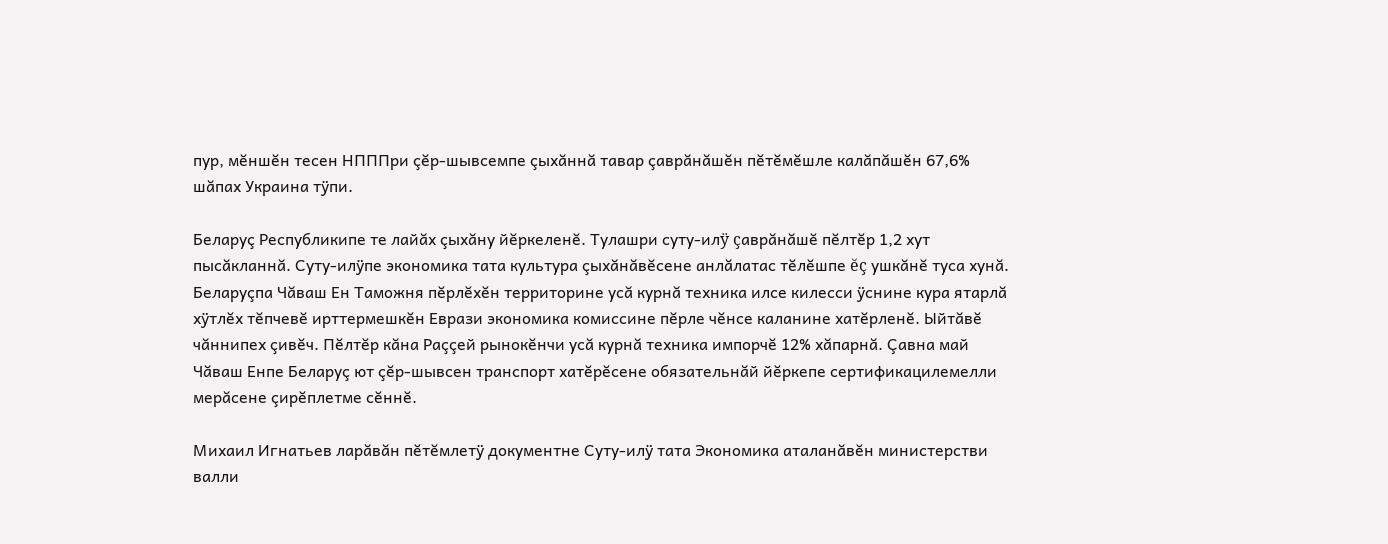пур, мĕншĕн тесен НПППри çĕр-шывсемпе çыхăннă тавар çаврăнăшĕн пĕтĕмĕшле калăпăшĕн 67,6% шăпах Украина тÿпи.

Беларуç Республикипе те лайăх çыхăну йĕркеленĕ. Тулашри суту-илÿ çаврăнăшĕ пĕлтĕр 1,2 хут пысăкланнă. Суту-илÿпе экономика тата культура çыхăнăвĕсене анлăлатас тĕлĕшпе ĕç ушкăнĕ туса хунă. Беларуçпа Чăваш Ен Таможня пĕрлĕхĕн территорине усă курнă техника илсе килесси ÿснине кура ятарлă хÿтлĕх тĕпчевĕ ирттермешкĕн Еврази экономика комиссине пĕрле чĕнсе каланине хатĕрленĕ. Ыйтăвĕ чăннипех çивĕч. Пĕлтĕр кăна Раççей рынокĕнчи усă курнă техника импорчĕ 12% хăпарнă. Çавна май Чăваш Енпе Беларуç ют çĕр-шывсен транспорт хатĕрĕсене обязательнăй йĕркепе сертификацилемелли мерăсене çирĕплетме сĕннĕ.

Михаил Игнатьев ларăвăн пĕтĕмлетÿ документне Суту-илÿ тата Экономика аталанăвĕн министерстви валли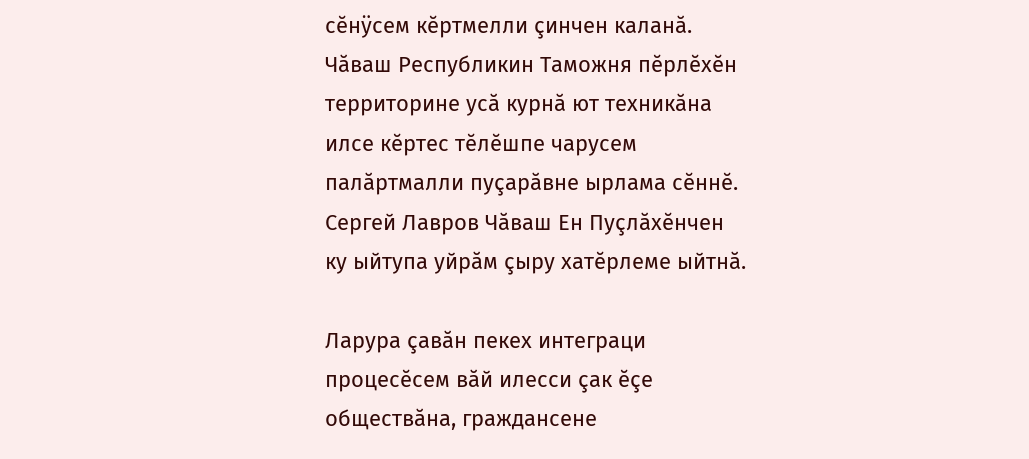сĕнÿсем кĕртмелли çинчен каланă. Чăваш Республикин Таможня пĕрлĕхĕн территорине усă курнă ют техникăна илсе кĕртес тĕлĕшпе чарусем палăртмалли пуçарăвне ырлама сĕннĕ. Сергей Лавров Чăваш Ен Пуçлăхĕнчен ку ыйтупа уйрăм çыру хатĕрлеме ыйтнă.

Ларура çавăн пекех интеграци процесĕсем вăй илесси çак ĕçе обществăна, граждансене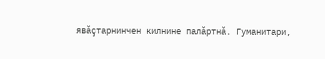явăçтарнинчен килнине палăртнă. Гуманитари,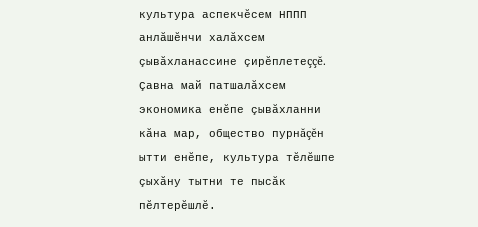культура аспекчĕсем НППП анлăшĕнчи халăхсем çывăхланассине çирĕплетеççĕ. Çавна май патшалăхсем экономика енĕпе çывăхланни кăна мар, общество пурнăçĕн ытти енĕпе, культура тĕлĕшпе çыхăну тытни те пысăк пĕлтерĕшлĕ.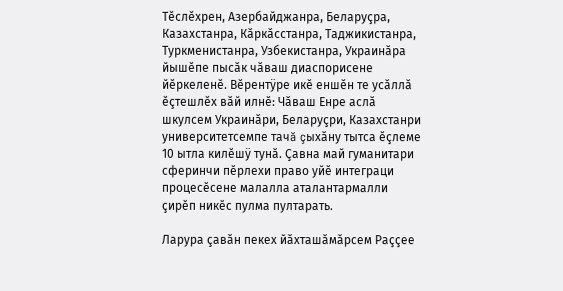Тĕслĕхрен, Азербайджанра, Беларуçра, Казахстанра, Кăркăсстанра, Таджикистанра, Туркменистанра, Узбекистанра, Украинăра йышĕпе пысăк чăваш диаспорисене йĕркеленĕ. Вĕрентÿре икĕ еншĕн те усăллă ĕçтешлĕх вăй илнĕ: Чăваш Енре аслă шкулсем Украинăри, Беларуçри, Казахстанри университетсемпе тачă çыхăну тытса ĕçлеме 10 ытла килĕшÿ тунă. Çавна май гуманитари сферинчи пĕрлехи право уйĕ интеграци процесĕсене малалла аталантармалли çирĕп никĕс пулма пултарать.

Ларура çавăн пекех йăхташăмăрсем Раççее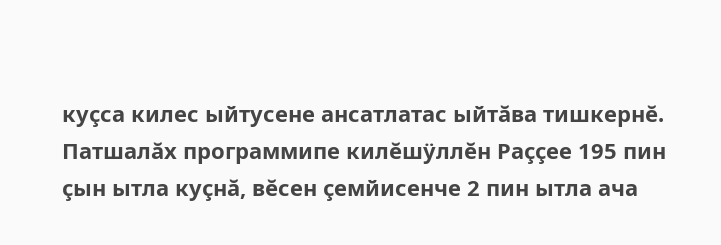куçса килес ыйтусене ансатлатас ыйтăва тишкернĕ. Патшалăх программипе килĕшÿллĕн Раççее 195 пин çын ытла куçнă, вĕсен çемйисенче 2 пин ытла ача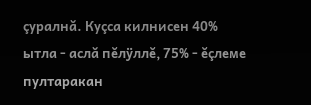çуралнă. Куçса килнисен 40% ытла - аслă пĕлÿллĕ, 75% - ĕçлеме пултаракан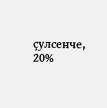çулсенче, 20%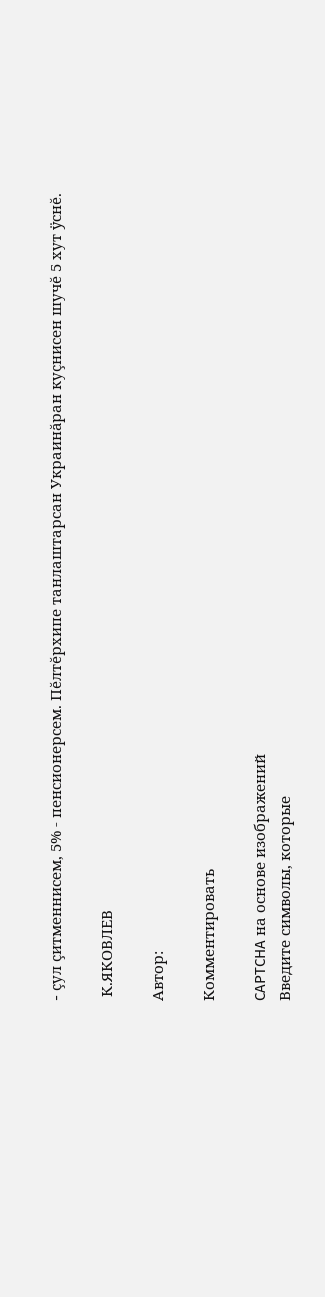- çул çитменнисем, 5% - пенсионерсем. Пĕлтĕрхипе танлаштарсан Украинăран куçнисен шучĕ 5 хут ÿснĕ.

 К.ЯКОВЛЕВ

Автор:

Комментировать

CAPTCHA на основе изображений
Введите символы, которые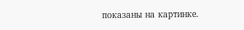показаны на картинке.